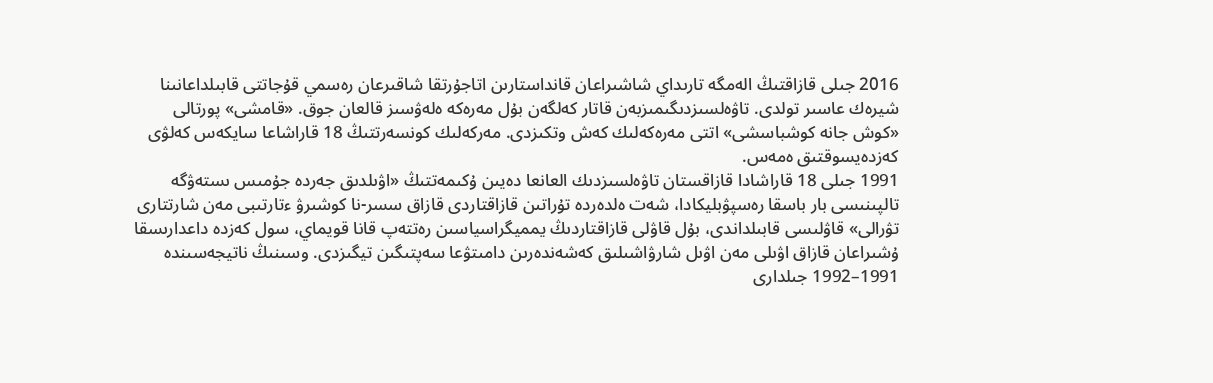2016 جىلى قازاقتىڭ الەمگە تارىداي شاشىراعان قانداستارىن اتاجۇرتقا شاقىرعان رەسمي قۇجاتتى قابىلداعانىنا شيرەك عاسىر تولدى. تاۋەلسىزدىگىمىزبەن قاتار كەلگەن بۇل مەرەكە ەلەۋسىز قالعان جوق. «قامشى» پورتالى «كوش جانە كوشباسشى» اتتى مەرەكەلىك كەش وتكىزدى. مەركەلىك كونسەرتتىڭ 18 قاراشاعا سايكەس كەلۋى كەزدەيسوقتىق ەمەس.
1991 جىلى 18 قاراشادا قازاقستان تاۋەلسىزدىك العانعا دەيىن ۇكىمەتتىڭ «اۋىلدىق جەردە جۇمىس ىستەۋگە تالپىنىسى بار باسقا رەسپۋبليكادا، شەت ەلدەردە تۇراتىن قازاقتاردى قازاق سسر-نا كوشىرۋ ءتارتىبى مەن شارتتارى تۋرالى» قاۋلىسى قابىلداندى، بۇل قاۋلى قازاقتاردىڭ يمميگراسياسىن رەتتەپ قانا قويماي، سول كەزدە داعدارىسقا ۇشىراعان قازاق اۋىلى مەن اۋىل شارۋاشىلىق كەشەندەرىن دامىتۋعا سەپتىگىن تيگىزدى. وسىنىڭ ناتيجەسىندە 1991–1992 جىلدارى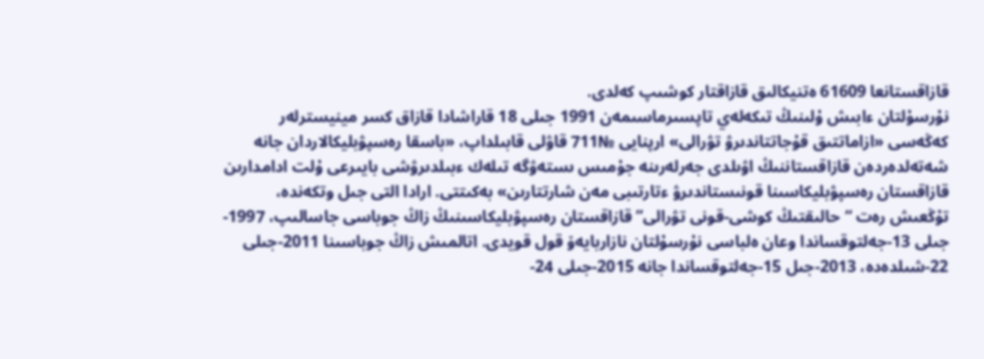قازاقستانعا 61609 ەتنيكالىق قازاقتار كوشىپ كەلدى.
نۇرسۇلتان ءابىش ۇلىنىڭ تىكەلەي تاپسىرماسىمەن 1991 جىلى 18 قاراشادا قازاق كسر مينيسترلەر كەڭەسى «ازاماتتىق قۇجاتتاندىرۋ تۋرالى» ارپنايى №711 قاۋلى قابىلداپ، «باسقا رەسپۋبليكالاردان جانە شەتەلدەردەن قازاقستاننىڭ اۋىلدى جەرلەرىنە جۇمىس ىستەۋگە تىلەك ءبىلدىرۋشى بايىرعى ۇلت ادامدارىن قازاقستان رەسپۋبليكاسىنا قونىستاندىرۋ ءتارتىبى مەن شارتتارىن» بەكىتتى. ارادا التى جىل وتكەندە، تۇڭعىش رەت “حالىقتىڭ كوشى-قونى تۋرالى” قازاقستان رەسپۋبليكاسىنىڭ زاڭ جوباسى جاسالىپ، 1997-جىلى 13-جەلتوقساندا وعان ەلباسى نۇرسۇلتان نازاربايەۆ قول قويدى. اتالمىش زاڭ جوباسىنا 2011-جىلى 22-شىلدەدە، 2013-جىل 15-جەلتوقساندا جانە 2015-جىلى 24-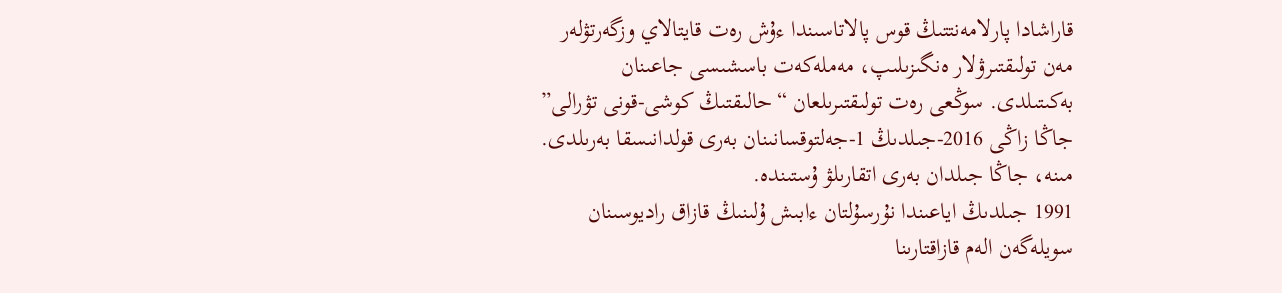قاراشادا پارلامەنتتىڭ قوس پالاتاسىندا ءۇش رەت قايتالاي وزگەرتۋلەر مەن تولىقتىرۋلار ەنگىزىلىپ، مەملەكەت باسشىسى جاعىنان بەكىتىلدى. سوڭعى رەت تولىقتىرىلعان “حالىقتىڭ كوشى-قونى تۋرالى” جاڭا زاڭى 2016-جىلدىڭ 1-جەلتوقسانىنان بەرى قولدانىسقا بەرىلدى. مىنە، جاڭا جىلدان بەرى اتقارىلۋ ۇستىندە.
1991 جىلدىڭ اياعىندا نۇرسۇلتان ءابىش ۇلىنىڭ قازاق راديوسىنان سويلەگەن الەم قازاقتارىنا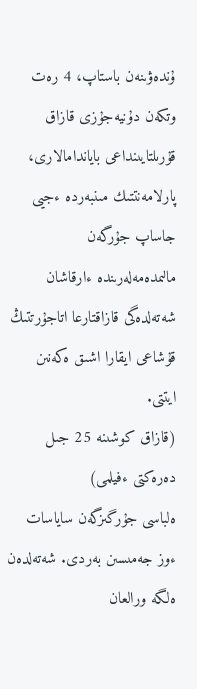ۇندەۋىنەن باستاپ، 4 رەت وتكەن دۇنيەجۇزى قازاق قۇرىلتايىنداعى باياندامالارى، پارلامەنتتىك مىنبەردە ءجيى جاساپ جۇرگەن مالىمدەمەلەرىندە ءارقاشان شەتەلدەگى قازاقتارعا اتاجۇرتتىڭ قۇشاعى ايقارا اشىق ەكەنىن ايتتى.
(قازاق كوشىنە 25 جىل دەرەكتى ءفيلمى)
ەلباسى جۇرگىزگەن ساياسات ءوز جەمىسىن بەردى. شەتەلدەن ەلگە ورالعان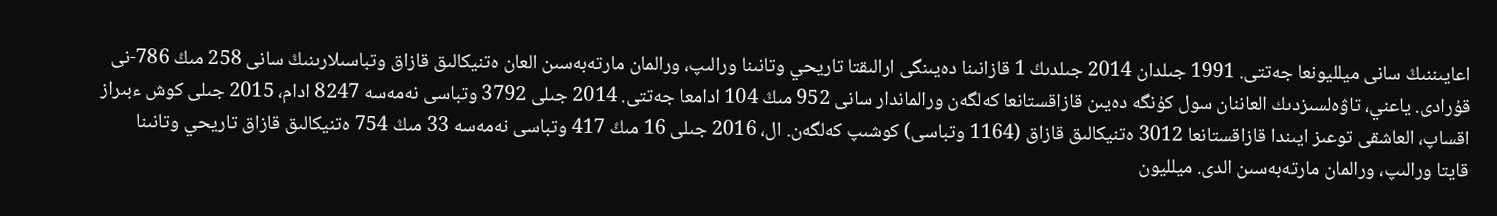اعايىننىڭ سانى ميلليونعا جەتتى. 1991 جىلدان 2014 جىلدىڭ 1 قازانىنا دەيىنگى ارالىقتا تاريحي وتانىنا ورالىپ، ورالمان مارتەبەسىن العان ەتنيكالىق قازاق وتباسىلارىنىڭ سانى 258 مىڭ 786-نى قۇرادى. ياعني، تاۋەلسىزدىك العاننان سول كۇنگە دەيىن قازاقستانعا كەلگەن ورالماندار سانى 952 مىڭ 104 ادامعا جەتتى. 2014 جىلى 3792 وتباسى نەمەسە 8247 ادام، 2015 جىلى كوش ءبىراز اقساپ، العاشقى توعىز ايىندا قازاقستانعا 3012 ەتنيكالىق قازاق (1164 وتباسى) كوشىپ كەلگەن. ال، 2016 جىلى 16 مىڭ 417 وتباسى نەمەسە 33 مىڭ 754 ەتنيكالىق قازاق تاريحي وتانىنا قايتا ورالىپ، ورالمان مارتەبەسىن الدى. ميلليون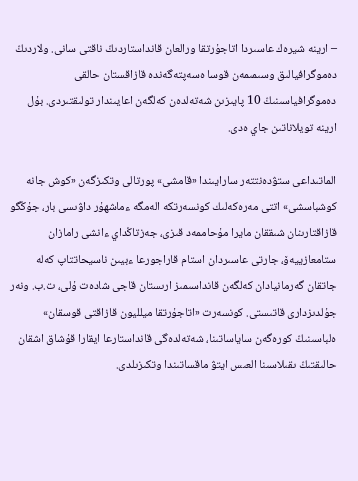– ارينە شيرەك عاسىردا اتاجۇرتقا ورالعان قانداستاردىڭ ناقتى سانى. ولاردىڭ دەموگرافيالىق وسىمىمەن قوسا ەسەپتەگەندە قازاقستان حالقى دەموگرافياسىنىڭ 10 پايىزىن شەتەلدەن كەلگەن اعايىندار تولىقتىردى. بۇل ارينە تويلاناتىن جاي ەدى.

الماتىداعى ستۋدەنتتەر سارايىندا «قامشى» پورتالى وتكىزگەن «كوش جانە كوشباسشى» اتتى مەرەكەلىك كونسەرتكە الەمگە ءماشھۇر داۋىسى بار، جۇڭگو قازاقتارىنان شىققان مايرا مۇحاممەد قىزى، جەزتاڭداي ءانشى رامازان ستامعازييەۆ، جارتى عاسىردان استام قاراجورعا ءبيىن ناسيحاتتاپ كەلە جاتقان گەرمانيادان كەلگەن قانداسىمىز ارىستان قاجى شادەت ۇلى، ت.ب. ونەر جۇلدىزدارى قاتىستى. كونسەرت «اتاجۇرتقا ميلليون قازاقتى قوسقان» ەلباسىنىڭ كورەگەن ساياساتىنا، شەتەلدەگى قانداستارعا ايقارا قۇشاق اشقان حالىقتىڭ ىقىلاسىنا العىس ايتۋ ماقساتىندا وتكىزىلدى.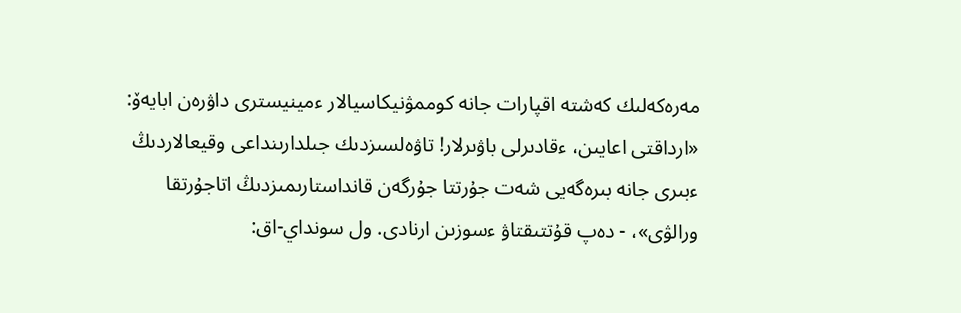مەرەكەلىك كەشتە اقپارات جانە كوممۋنيكاسيالار ءمينيسترى داۋرەن ابايەۆ: «ارداقتى اعايىن، ءقادىرلى باۋىرلار! تاۋەلسىزدىك جىلدارىنداعى وقيعالاردىڭ ءبىرى جانە بىرەگەيى شەت جۇرتتا جۇرگەن قانداستارىمىزدىڭ اتاجۇرتقا ورالۋى»، - دەپ قۇتتىقتاۋ ءسوزىن ارنادى. ول سونداي-اق: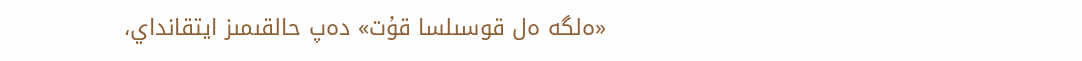«ەلگە ەل قوسىلسا قۇت» دەپ حالقىمىز ايتقانداي،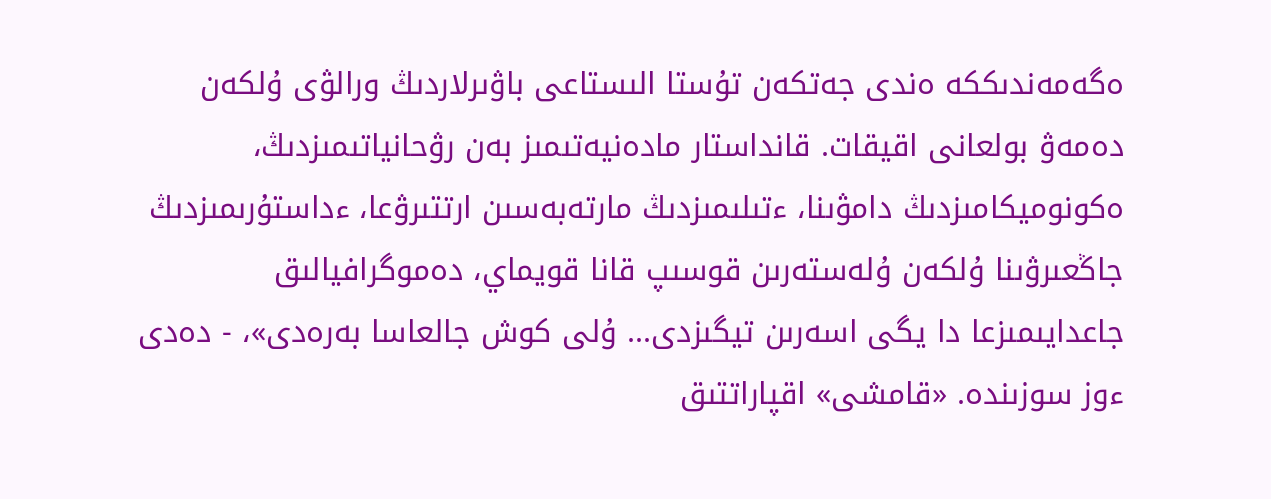ەگەمەندىككە ەندى جەتكەن تۇستا الىستاعى باۋىرلاردىڭ ورالۋى ۇلكەن دەمەۋ بولعانى اقيقات. قانداستار مادەنيەتىمىز بەن رۋحانياتىمىزدىڭ، ەكونوميكامىزدىڭ دامۋىنا، ءتىلىمىزدىڭ مارتەبەسىن ارتتىرۋعا، ءداستۇرىمىزدىڭ جاڭعىرۋىنا ۇلكەن ۇلەستەرىن قوسىپ قانا قويماي، دەموگرافيالىق جاعدايىمىزعا دا يگى اسەرىن تيگىزدى... ۇلى كوش جالعاسا بەرەدى»، - دەدى ءوز سوزىندە. «قامشى» اقپاراتتىق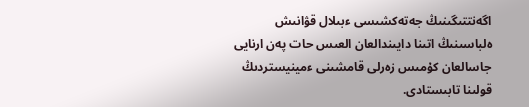اگەنتتىگىنىڭ جەتەكشىسى ءبىلال قۋانىش ەلباسىنىڭ اتىنا دايىندالعان العىس حات پەن ارنايى جاسالعان كۇمىس زەرلى قامشىنى ءمينيستردىڭ قولىنا تابىستادى.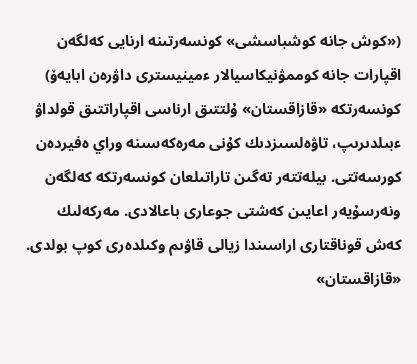(«كوش جانە كوشباسشى» كونسەرتىنە ارنايى كەلگەن اقپارات جانە كوممۋنيكاسيالار ءمينيسترى داۋرەن ابايەۆ)
كونسەرتكە «قازاقستان» ۇلتتىق ارناسى اقپاراتتىق قولداۋ ءبىلدىرىپ، تاۋەلسىزدىك كۇنى مەرەكەسىنە وراي ەفيردەن كورسەتتى. بيلەتتەر تەگىن تاراتىلعان كونسەرتكە كەلگەن ونەرسۇيەر اعايىن كەشتى جوعارى باعالادى. مەركەلىك كەش قوناقتارى اراسىندا زيالى قاۋىم وكىلدەرى كوپ بولدى. «قازاقستان»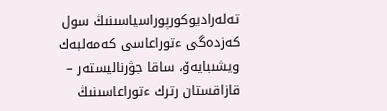تەلەراديوكورپوراسياسىنىڭ سول كەزدەگى ءتوراعاسى كەمەلبەك ويشىبايەۆ، ساقا جۋرناليستەر – قازاقستان رترك ءتوراعاسىنىڭ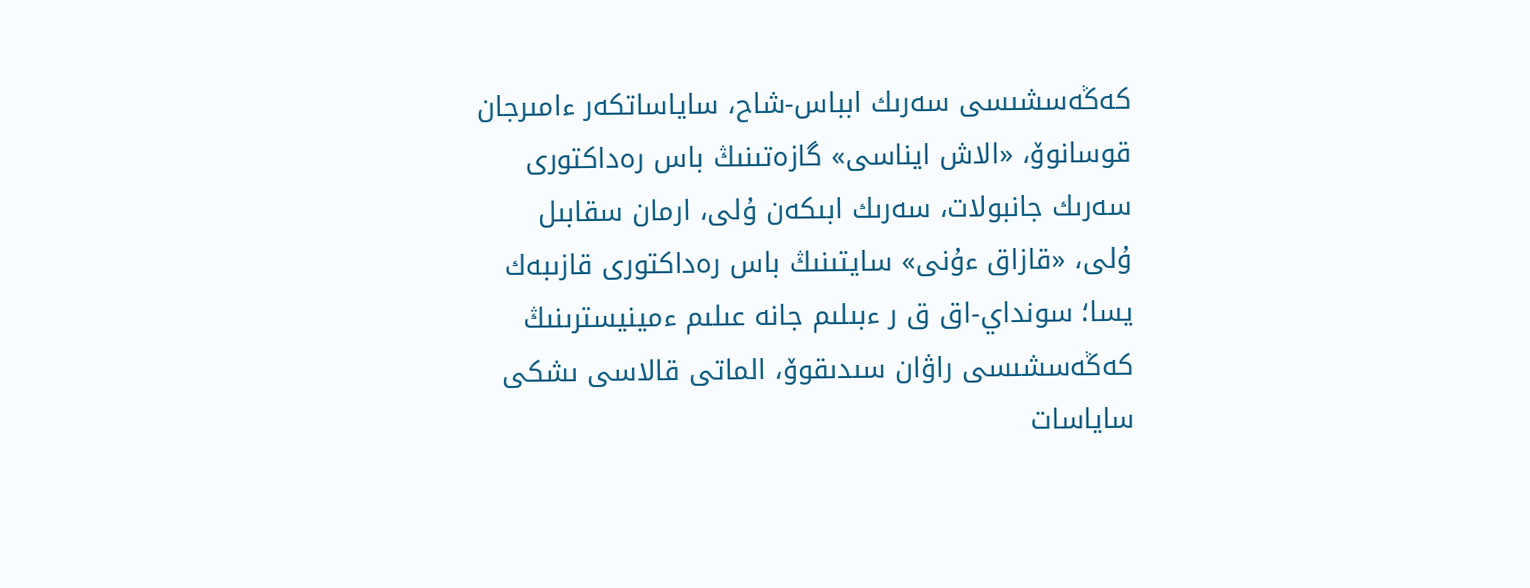كەڭەسشىسى سەرىك ابباس-شاح، ساياساتكەر ءامىرجان قوسانوۆ، «الاش ايناسى» گازەتىنىڭ باس رەداكتورى سەرىك جانبولات، سەرىك ابىكەن ۇلى، ارمان سقابىل ۇلى، «قازاق ءۇنى» سايتىنىڭ باس رەداكتورى قازىبەك يسا؛ سونداي-اق ق ر ءبىلىم جانە عىلىم ءمينيسترىنىڭ كەڭەسشىسى راۋان سىدىقوۆ، الماتى قالاسى ىشكى ساياسات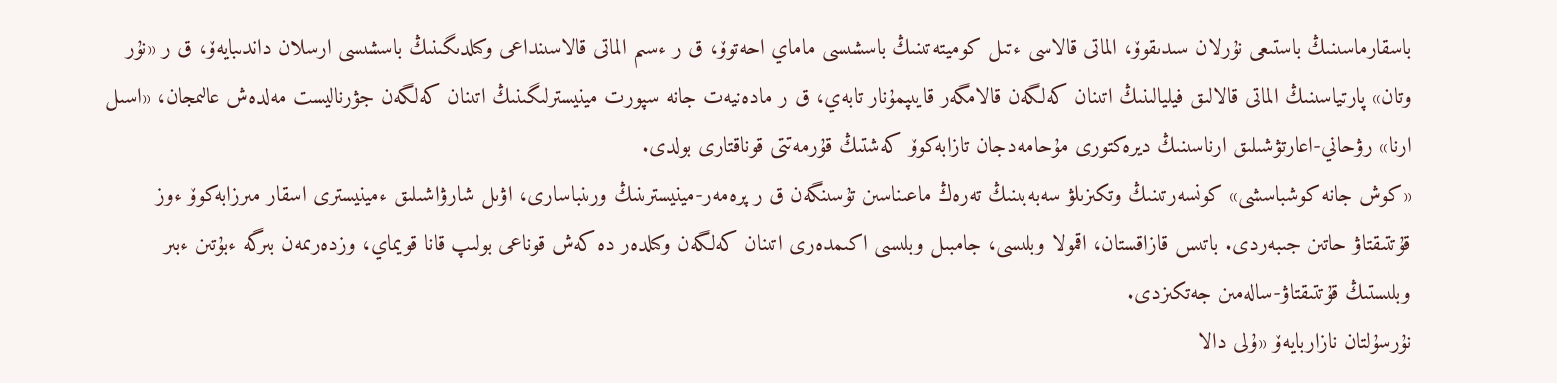باسقارماسىنىڭ باستىعى نۇرلان سىدىقوۆ، الماتى قالاسى ءتىل كوميتەتىنىڭ باسشىسى ماماي احەتوۆ، ق ر ءسىم الماتى قالاسىنداعى وكىلدىگىنىڭ باسشىسى ارسلان داندىبايەۆ، ق ر «نۇر وتان» پارتياسىنىڭ الماتى قالالىق فيليالىنىڭ اتىنان كەلگەن قالامگەر قايىپمۇنار تابەي، ق ر مادەنيەت جانە سپورت مينيسترلىگىنىڭ اتىنان كەلگەن جۋرناليست مەلدەش عالىمجان، «اسىل ارنا» رۋحاني-اعارتۋشىلىق ارناسىنىڭ ديرەكتورى مۇحامەدجان تازابەكوۆ كەشتىڭ قۇرمەتتى قوناقتارى بولدى.
«كوش جانە كوشباسشى» كونسەرتىنىڭ وتكىزىلۋ سەبەبىنىڭ تەرەڭ ماعىناسىن تۇسىنگەن ق ر پرەمەر-مينيسترىنىڭ ورىنباسارى، اۋىل شارۋاشىلىق ءمينيسترى اسقار مىرزابەكوۆ ءوز قۇتتىقتاۋ حاتىن جىبەردى. باتىس قازاقستان، اقمولا وبلىسى، جامبىل وبلىسى اكىمدەرى اتىنان كەلگەن وكىلدەر دە كەش قوناعى بولىپ قانا قويماي، وزدەرىمەن بىرگە ءبۇتىن ءبىر وبلىستىڭ قۇتتىقتاۋ-سالەمىن جەتكىزدى.
نۇرسۇلتان نازاربايەۆ «ۇلى دالا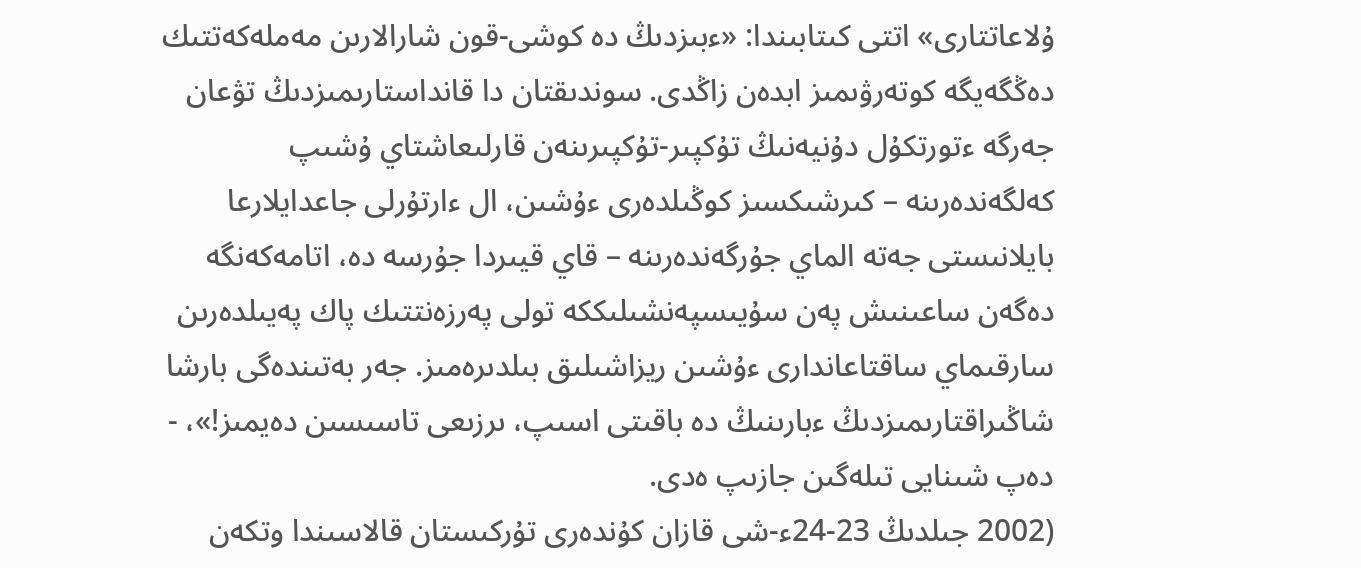ۇلاعاتتارى» اتتى كىتابىندا: «ءبىزدىڭ دە كوشى-قون شارالارىن مەملەكەتتىك دەڭگەيگە كوتەرۋىمىز ابدەن زاڭدى. سوندىقتان دا قانداستارىمىزدىڭ تۋعان جەرگە ءتورتكۇل دۇنيەنىڭ تۇكپىر-تۇكپىرىنەن قارلىعاشتاي ۇشىپ كەلگەندەرىنە – كىرشىكسىز كوڭىلدەرى ءۇشىن، ال ءارتۇرلى جاعدايلارعا بايلانىستى جەتە الماي جۇرگەندەرىنە – قاي قيىردا جۇرسە دە، اتامەكەنگە دەگەن ساعىنىش پەن سۇيىسپەنشىلىككە تولى پەرزەنتتىك پاك پەيىلدەرىن سارقىماي ساقتاعاندارى ءۇشىن ريزاشىلىق بىلدىرەمىز. جەر بەتىندەگى بارشا شاڭىراقتارىمىزدىڭ ءبارىنىڭ دە باقىتى اسىپ، ىرزىعى تاسىسىن دەيمىز!»، - دەپ شىنايى تىلەگىن جازىپ ەدى.
(2002 جىلدىڭ 23-24ء-شى قازان كۇندەرى تۇركىستان قالاسىندا وتكەن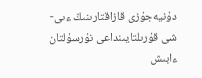دۇنيەجۇزى قازاقتارىنىڭ ءىى-شى قۇرىلتايىنداعى نۇرسۇلتان ءابىش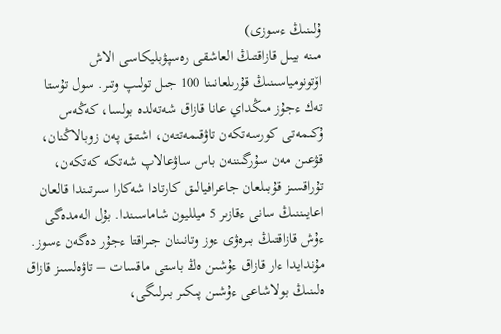ۇلىنىڭ ءسوزى)
مىنە بيىل قازاقتىڭ العاشقى رەسپۋبليكاسى الاش اۆتونومياسىنىڭ قۇرىلعانىنا 100 جىل تولىپ وتىر. سول تۇستا تەك ءجۇز مىڭداي عانا قازاق شەتەلدە بولسا، كەڭەس ۇكىمەتى كورسەتكەن تاۋقىمەتتەن، اشتىق پەن زوبالاڭنان، قۋعىن مەن سۇرگىننەن باس ساۋعالاپ شەتكە كەتكەن، تۇراقسىز قۇبىلعان جاعرافيالىق كارتادا شەكارا سىرتىندا قالعان اعايىننىڭ سانى ءقازىر 5 ميلليون شاماسىندا. بۇل الەمدەگى ءۇش قازاقتىڭ بىرەۋى ءوز وتانىنان جىراقتا ءجۇر دەگەن ءسوز. مۇندايدا ءار قازاق ءۇشىن ەڭ باستى ماقسات – تاۋەلسىز قازاق ەلىنىڭ بولاشاعى ءۇشىن پىكىر بىرلىگى،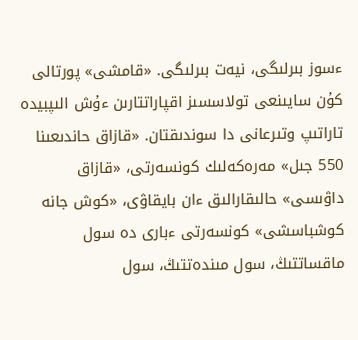ءسوز بىرلىگى، نيەت بىرلىگى. «قامشى» پورتالى كۇن سايىنعى تولاسسىز اقپاراتتارىن ءۇش الىپبيدە تاراتىپ وتىرعانى دا سوندىقتان. «قازاق حاندىعىنا 550 جىل» مەرەكەلىك كونسەرتى، «قازاق داۋىسى» حالىقارالىق ءان بايقاۋى، «كوش جانە كوشباسشى» كونسەرتى ءبارى دە سول ماقساتتىڭ، سول مىندەتتىڭ، سول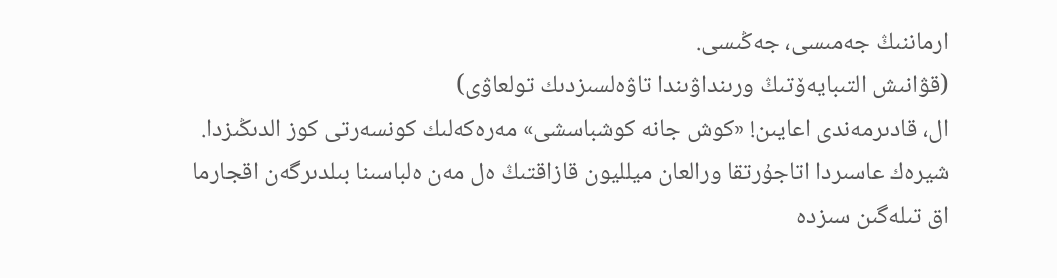ارماننىڭ جەمىسى، جەڭىسى.
(قۋانىش التىبايەۆتىڭ ورىنداۋىندا تاۋەلسىزدىك تولعاۋى)
ال، قادىرمەندى اعايىن! «كوش جانە كوشباسشى» مەرەكەلىك كونسەرتى كوز الدىڭىزدا. شيرەك عاسىردا اتاجۇرتقا ورالعان ميلليون قازاقتىڭ ەل مەن ەلباسىنا بىلدىرگەن اقجارما اق تىلەگىن سىزدە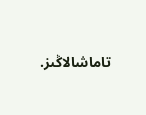تاماشالاڭىز.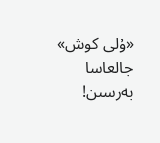«ۇلى كوش» جالعاسا بەرسىن!